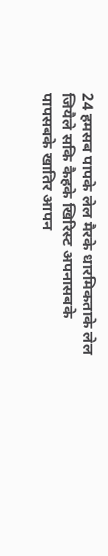24 हमसब पापके लेल मैरके धारमिकताके लेल जियैले सकि कैहके खिरिस्ट अपनासबके पापसबके खातिर आपन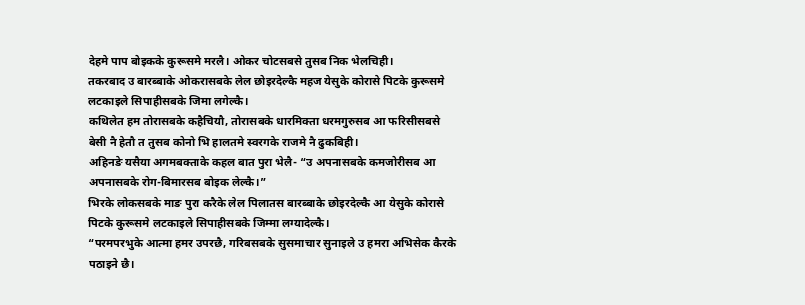देहमे पाप बोइकके कुरूसमे मरलै। ओकर चोटसबसे तुसब निक भेलचिही।
तकरबाद उ बारब्बाके ओकरासबके लेल छोइरदेल्कै महज येसुके कोरासे पिटके कुरूसमे लटकाइले सिपाहीसबके जिमा लगेल्कै।
कथिलेत हम तोरासबके कहैचियौ, तोरासबके धारमिक्ता धरमगुरुसब आ फरिसीसबसे बेसी नै हेतौ त तुसब कोनो भि हालतमे स्वरगके राजमे नै ढुकबिही।
अहिनङे यसैया अगमबक्ताके कहल बात पुरा भेलै- “उ अपनासबके कमजोरीसब आ अपनासबके रोग-बिमारसब बोइक लेल्कै।”
भिरके लोकसबके माङ पुरा करैके लेल पिलातस बारब्बाके छोइरदेल्कै आ येसुके कोरासे पिटके कुरूसमे लटकाइले सिपाहीसबके जिम्मा लग्यादेल्कै।
“परमपरभुके आत्मा हमर उपरछै, गरिबसबके सुसमाचार सुनाइले उ हमरा अभिसेक कैरके पठाइने छै।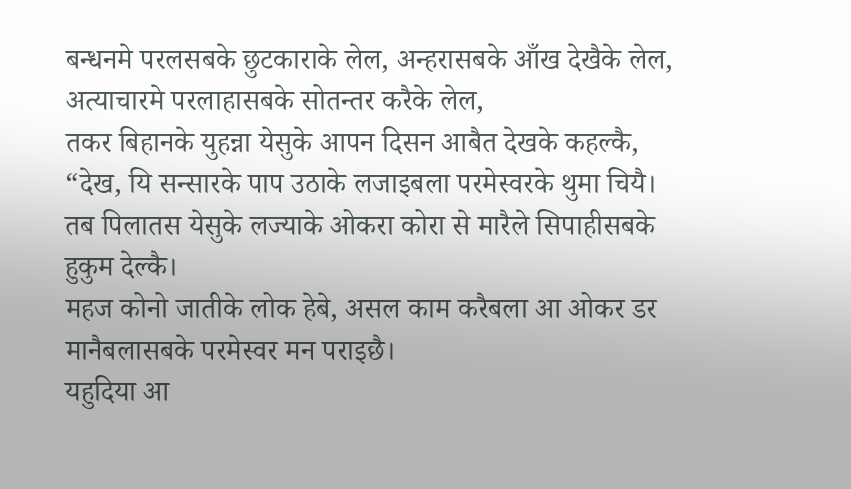बन्धनमे परलसबके छुटकाराके लेल, अन्हरासबके आँख देखैके लेल, अत्याचारमे परलाहासबके सोतन्तर करैके लेल,
तकर बिहानके युहन्ना येसुके आपन दिसन आबैत देखके कहल्कै, “देख, यि सन्सारके पाप उठाके लजाइबला परमेस्वरके थुमा चियै।
तब पिलातस येसुके लज्याके ओकरा कोरा से मारैले सिपाहीसबके हुकुम देल्कै।
महज कोनो जातीके लोक हेबे, असल काम करैबला आ ओकर डर मानैबलासबके परमेस्वर मन पराइछै।
यहुदिया आ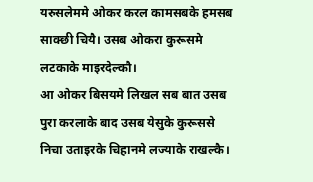यरुसलेममे ओकर करल कामसबके हमसब साक्छी चियै। उसब ओकरा कुरूसमे लटकाके माइरदेल्कौ।
आ ओकर बिसयमे लिखल सब बात उसब पुरा करलाके बाद उसब येसुके कुरूससे निचा उताइरके चिहानमे लज्याके राखल्कै।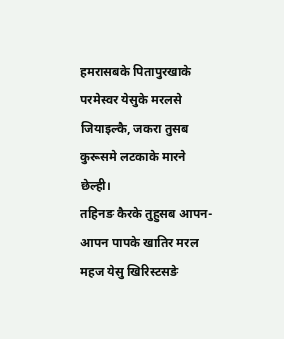हमरासबके पितापुरखाके परमेस्वर येसुके मरलसे जियाइल्कै, जकरा तुसब कुरूसमे लटकाके मारने छेल्ही।
तहिनङ कैरके तुहुसब आपन-आपन पापके खातिर मरल महज येसु खिरिस्टसङे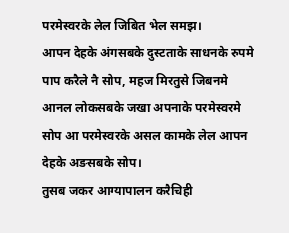परमेस्वरके लेल जिबित भेल समझ।
आपन देहके अंगसबके दुस्टताके साधनके रुपमे पाप करैले नै सोप, महज मिरतुसे जिबनमे आनल लोकसबके जखा अपनाके परमेस्वरमे सोप आ परमेस्वरके असल कामके लेल आपन देहके अङसबके सोप।
तुसब जकर आग्यापालन करैचिही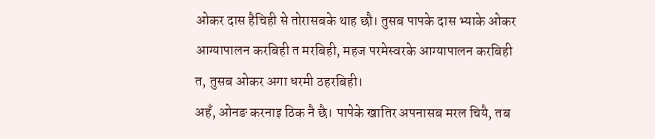ओकर दास हैचिही से तोरासबके थाह छौ। तुसब पापके दास भ्याके ओकर आग्यापालन करबिही त मरबिही, महज परमेस्वरके आग्यापालन करबिही त, तुसब ओकर अगा धरमी ठहरबिही।
अहँ, ओनङ करनाइ ठिक नै छै। पापेके खातिर अपनासब मरल चियै, तब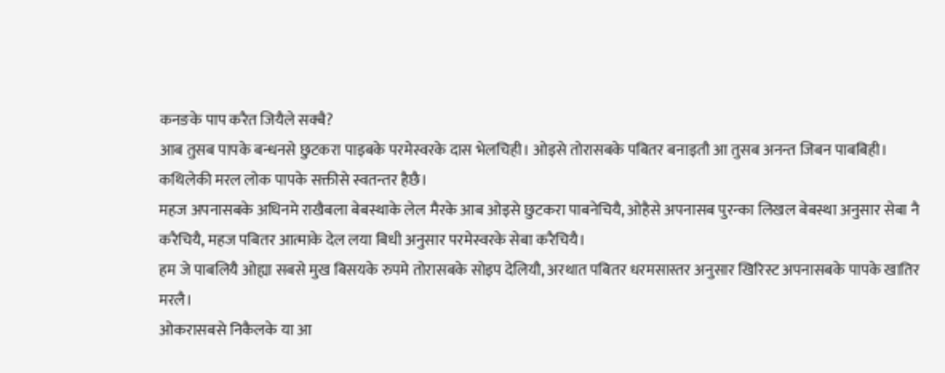कनङके पाप करैत जियैले सक्बै?
आब तुसब पापके बन्धनसे छुटकरा पाइबके परमेस्वरके दास भेलचिही। ओइसे तोरासबके पबितर बनाइतौ आ तुसब अनन्त जिबन पाबबिही।
कथिलेकी मरल लोक पापके सक्तीसे स्वतन्तर हैछै।
महज अपनासबके अधिनमे राखैबला बेबस्थाके लेल मैरके आब ओइसे छुटकरा पाबनेचियै, ओहैसे अपनासब पुरन्का लिखल बेबस्था अनुसार सेबा नै करैचियै, महज पबितर आत्माके देल लया बिधी अनुसार परमेस्वरके सेबा करैचियै।
हम जे पाबलियै ओह्या सबसे मुख बिसयके रुपमे तोरासबके सोइप देलियौ, अरथात पबितर धरमसास्तर अनुसार खिरिस्ट अपनासबके पापके खातिर मरलै।
ओकरासबसे निकैलके या आ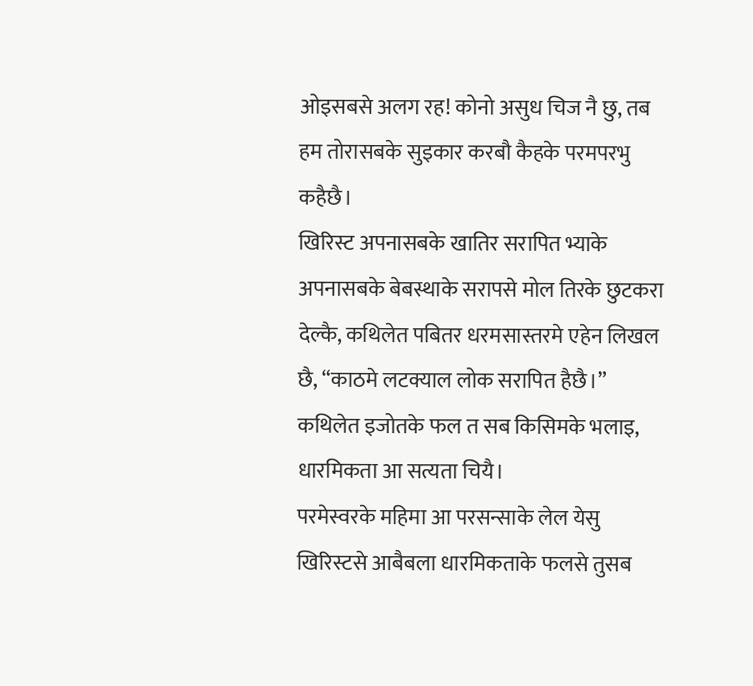ओइसबसे अलग रह! कोनो असुध चिज नै छु, तब हम तोरासबके सुइकार करबौ कैहके परमपरभु कहैछै।
खिरिस्ट अपनासबके खातिर सरापित भ्याके अपनासबके बेबस्थाके सरापसे मोल तिरके छुटकरा देल्कै, कथिलेत पबितर धरमसास्तरमे एहेन लिखल छै, “काठमे लटक्याल लोक सरापित हैछै।”
कथिलेत इजोतके फल त सब किसिमके भलाइ, धारमिकता आ सत्यता चियै।
परमेस्वरके महिमा आ परसन्साके लेल येसु खिरिस्टसे आबैबला धारमिकताके फलसे तुसब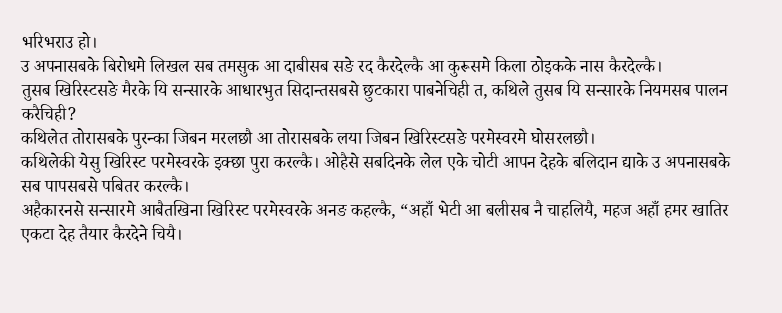भरिभराउ हो।
उ अपनासबके बिरोधमे लिखल सब तमसुक आ दाबीसब सङे रद कैरदेल्कै आ कुरूसमे किला ठोइकके नास कैरदेल्कै।
तुसब खिरिस्टसङे मैरके यि सन्सारके आधारभुत सिदान्तसबसे छुटकारा पाबनेचिही त, कथिले तुसब यि सन्सारके नियमसब पालन करैचिही?
कथिलेत तोरासबके पुरन्का जिबन मरलछौ आ तोरासबके लया जिबन खिरिस्टसङे परमेस्वरमे घोसरलछौ।
कथिलेकी येसु खिरिस्ट परमेस्वरके इक्छा पुरा करल्कै। ओहैसे सबदिनके लेल एके चोटी आपन देहके बलिदान द्याके उ अपनासबके सब पापसबसे पबितर करल्कै।
अहैकारनसे सन्सारमे आबैतखिना खिरिस्ट परमेस्वरके अनङ कहल्कै, “अहाँ भेटी आ बलीसब नै चाहलियै, महज अहाँ हमर खातिर एकटा देह तैयार कैरदेने चियै।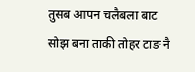तुसब आपन चलैबला बाट सोझ बना ताकी तोहर टाङ नै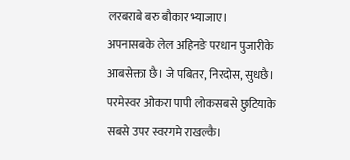लरबराबे बरु बौकार भ्याजाए।
अपनासबके लेल अहिनङे परधान पुजारीके आबसेक्ता छै। जे पबितर, निरदोस, सुधछै। परमेस्वर ओकरा पापी लोकसबसे छुटियाके सबसे उपर स्वरगमे राखल्कै।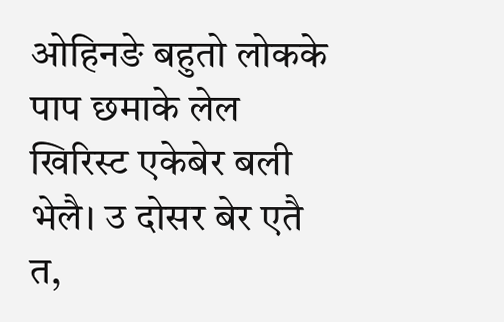ओहिनङे बहुतो लोकके पाप छमाके लेल खिरिस्ट एकेबेर बली भेलै। उ दोसर बेर एतै त,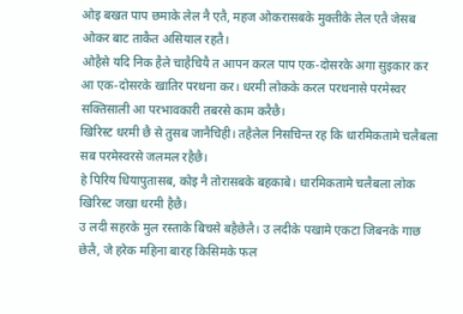ओइ बखत पाप छमाके लेल नै एतै, महज ओकरासबके मुक्तीके लेल एतै जेसब ओकर बाट ताकैत असियाल रहतै।
ओहैसे यदि निक हैले चाहैचियै त आपन करल पाप एक-दोसरके अगा सुइकार कर आ एक-दोसरके खातिर परथना कर। धरमी लोकके करल परथनासे परमेस्वर सक्तिसाली आ परभावकारी तबरसे काम करैछै।
खिरिस्ट धरमी छै से तुसब जानैचिही। तहैलेल निसचिन्त रह कि धारमिकतामे चलैबला सब परमेस्वरसे जलमल रहैछै।
हे पिरिय धियापुतासब, कोइ नै तोरासबके बहकाबे। धारमिकतामे चलैबला लोक खिरिस्ट जखा धरमी हैछै।
उ लदी सहरके मुल रस्ताके बिचसे बहैछेलै। उ लदीके पखामे एकटा जिबनके गाछ छेलै, जे हरेक महिना बारह किसिमके फल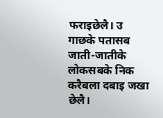फराइछेलै। उ गाछके पतासब जाती-जातीके लोकसबके निक करैबला दबाइ जखा छेलै।